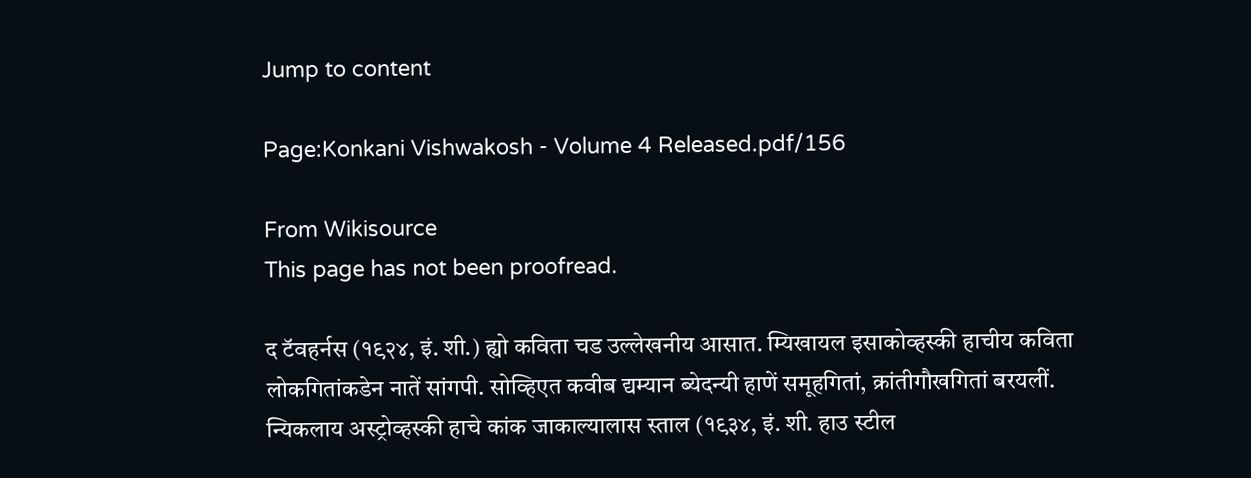Jump to content

Page:Konkani Vishwakosh - Volume 4 Released.pdf/156

From Wikisource
This page has not been proofread.

द टॅवहर्नस (१९२४, इं. शी.) ह्यो कविता चड उल्लेखनीय आसात. म्यिखायल इसाकोव्हस्की हाचीय कविता लोकगितांकडेन नातें सांगपी. सोव्हिएत कवीब द्यम्यान ब्येदन्यी हाणें समूहगितां, क्रांतीगौखगितां बरयलीं. न्यिकलाय अस्ट्रोव्हस्की हाचे कांक जाकाल्यालास स्ताल (१९३४, इं. शी. हाउ स्टील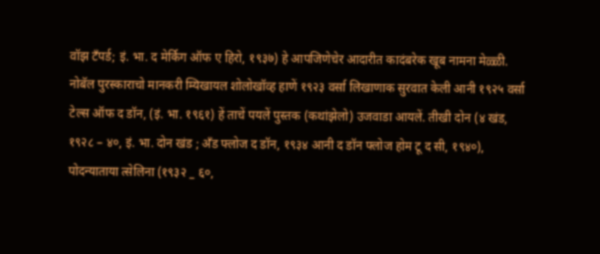वॉझ टँपर्ड; इं. भा. द मेर्किग ऑफ ए हिरो, १९३७) हे आपजिणेचेर आदारीत कादंबरेक खूब नामना मेळ्ळी. नोबॅल पुरस्काराचो मानकरी म्यिखायल शोलोखॉव्ह हाणें १९२३ वर्सा लिखाणाक सुरवात केली आनी १९२५ वर्सा टेल्स ऑफ द डॉन, (इं. भा. १९६१) हें ताचें पयलें पुस्तक (कथांझेलो) उजवाडा आयलें. तीखी दोन (४ खंड, १९२८ – ४०, इं. भा. दोन खंड ; अँड फ्लोज द डॉन, १९३४ आनी द डॉन फ्लोज होम टू द सी, १९४०), पोदन्याताया त्सेलिना (१९३२ _ ६०,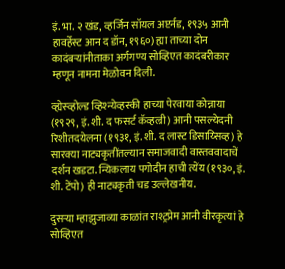इं. भा. २ खंड, व्हर्जिन सॉयल अप्टर्नड, १९३५ आनी हावर्हेस्ट आन द डॉन, १९६०) ह्या ताच्या दोन कादंबऱ्यांनीताका अर्गगण्य सोव्हिएत कादंबरीकार म्हणून नामना मेळोवन दिली.

व्ह्येस्व्होल्ड व्हिश्न्येव्हस्की हाच्या पेरवाया कोन्नाया (१९२९, इं. शी. द फसर्ट कॅव्हल्री) आनी पसल्येदनी रिशीतदयेलना (१९३१, इं. शी. द लास्ट डिसाय्सिव्ह) हे सारक्या नाट्यकृतींतल्यान समाजवादी वास्तववादाचें दर्शन खडटा. न्यिकलाय पगोदीन हाची त्येंय (१९३०, इं. शी. टेंपो) ही नाट्यकृती चड उल्लेखनीय.

दुसऱ्या म्हाझुजाव्या काळांत राश्ट्रप्रेम आनी वीरकृत्यां हे सोव्हिएत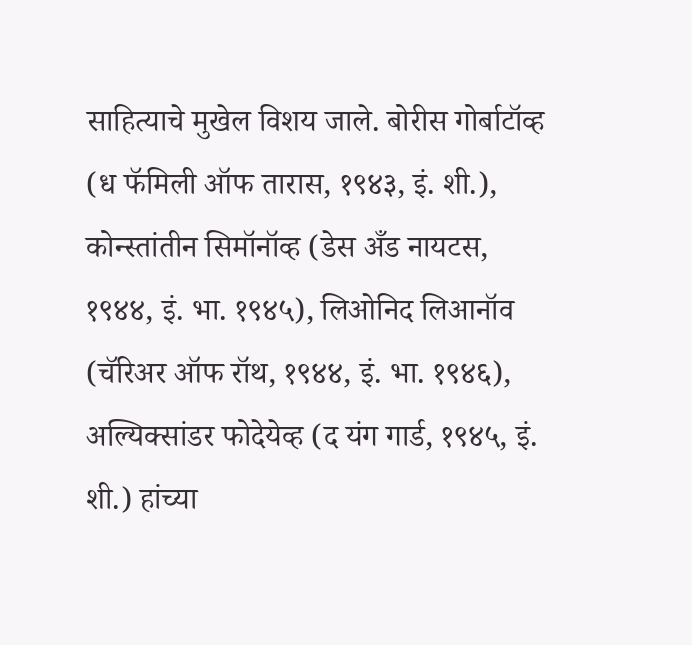साहित्याचे मुखेल विशय जाले. बोरीस गोर्बाटॉव्ह (ध फॅमिली ऑफ तारास, १९४३, इं. शी.), कोन्स्तांतीन सिमॉनॉव्ह (डेस अँड नायटस, १९४४, इं. भा. १९४५), लिओनिद लिआनॉव (चॅरिअर ऑफ रॉथ, १९४४, इं. भा. १९४६), अल्यिक्सांडर फोदेयेव्ह (द यंग गार्ड, १९४५, इं. शी.) हांच्या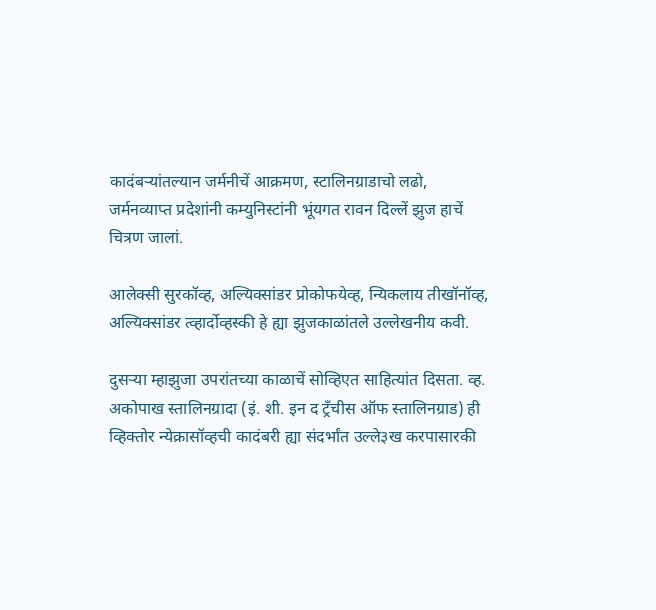कादंबऱ्यांतल्यान जर्मनीचें आक्रमण, स्टालिनग्राडाचो लढो, जर्मनव्याप्त प्रदेशांनी कम्युनिस्टांनी भूंयगत रावन दिल्लें झुज हाचें चित्रण जालां.

आलेक्सी सुरकॉव्ह, अल्यिक्सांडर प्रोकोफयेव्ह, न्यिकलाय तीखॉनॉव्ह, अल्यिक्सांडर त्व्हार्दोव्हस्की हे ह्या झुजकाळांतले उल्लेखनीय कवी.

दुसऱ्या म्हाझुजा उपरांतच्या काळाचें सोव्हिएत साहित्यांत दिसता. व्ह. अकोपाख स्तालिनग्रादा (इं. शी. इन द ट्रँचीस ऑफ स्तालिनग्राड) ही व्हिक्तोर न्येक्रासॉव्हची कादंबरी ह्या संदर्भांत उल्ले३ख करपासारकी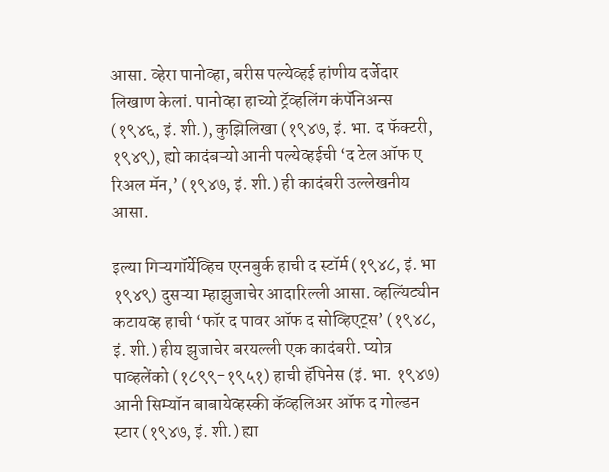आसा. व्हेरा पानोव्हा, बरीस पल्येव्हई हांणीय दर्जेदार लिखाण केलां. पानोव्हा हाच्यो ट्रॅव्हलिंग कंपॅनिअन्स (१९४६, इं. शी.), कुझिलिखा (१९४७, इं. भा. द फॅक्टरी, १९४९), ह्यो कादंबऱ्यो आनी पल्येव्हईची ‘द टेल ऑफ ए रिअल मॅन,’ (१९४७, इं. शी.) ही कादंबरी उल्लेखनीय आसा.

इल्या गिऱ्यगॉर्येव्हिच एरनबुर्क हाची द स्टॉर्म (१९४८, इं. भा १९४९) दुसऱ्या म्हाझुजाचेर आदारिल्ली आसा. व्हल्यिंट्यीन कटायव्ह हाची ‘फॉर द पावर ऑफ द सोव्हिएट्स’ (१९४८, इं. शी.) हीय झुजाचेर बरयल्ली एक कादंबरी. प्योत्र पाव्हलेंको (१८९९-१९५१) हाची हॅपिनेस (इं. भा. १९४७) आनी सिम्यॉन बाबायेव्हस्की कॅव्हलिअर ऑफ द गोल्डन स्टार (१९४७, इं. शी.) ह्या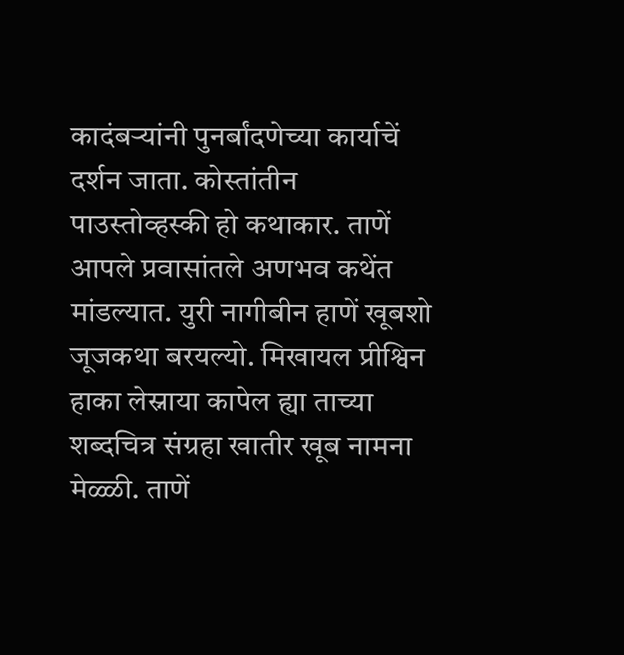कादंबऱ्यांनी पुनर्बांदणेच्या कार्याचें दर्शन जाता. कोस्तांतीन पाउस्तोव्हस्की हो कथाकार. ताणें आपले प्रवासांतले अणभव कथेंत मांडल्यात. युरी नागीबीन हाणें खूबशो जूजकथा बरयल्यो. मिखायल प्रीश्विन हाका लेस्नाया कापेल ह्या ताच्या शब्दचित्र संग्रहा खातीर खूब नामना मेळ्ळी. ताणें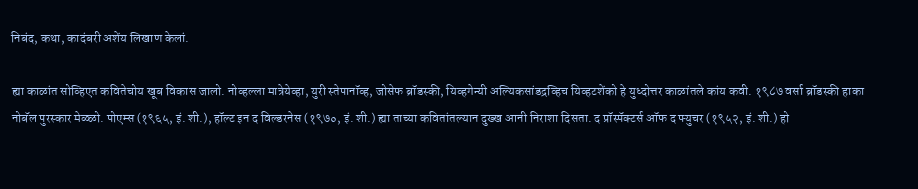निबंद, कथा, कादंबरी अशेंय लिखाण केलां.

ह्या काळांत सोव्हिएत कवितेचोय खूब विकास जालो. नोव्हल्ला मात्रेयेव्हा, युरी स्तेपानॉव्ह, जोसेफ ब्रॉडस्की, यिव्हगेन्यी अल्यिकसांडद्रव्हिच यिव्हटशेंको हे युध्दोत्तर काळांतले कांय कवी. १९८७ वर्सा ब्रॉडस्की हाका नोबॅल पुरस्कार मेळ्ळो. पोएम्स (१९६५, इं. शी.), हॉल्ट इन द विल्डरनेस (१९७०, इं. शी.) ह्या ताच्या कवितांतल्यान दुख्ख आनी निराशा दिसता. द प्रॉस्पॅक्टर्स ऑफ द फ्युचर (१९५२, इं. शी.) हो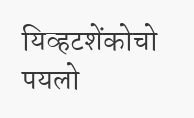यिव्हटशेंकोचो पयलो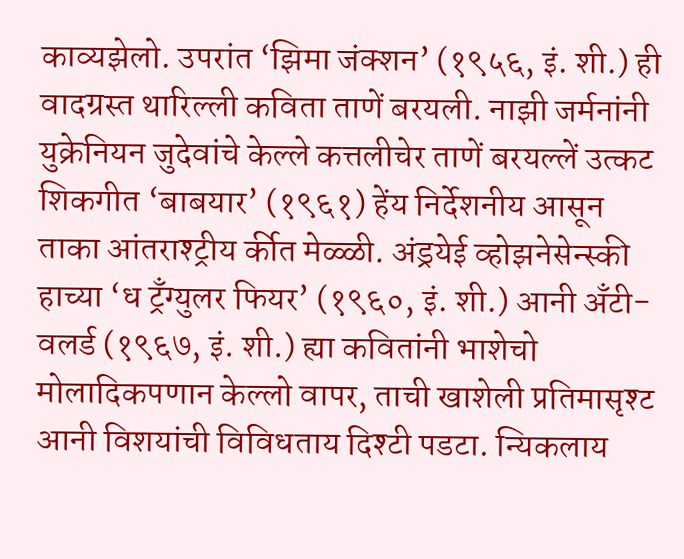काव्यझेलो. उपरांत ‘झिमा जंक्शन’ (१९५६, इं. शी.) ही वादग्रस्त थारिल्ली कविता ताणें बरयली. नाझी जर्मनांनी युक्रेनियन जुदेवांचे केल्ले कत्तलीचेर ताणें बरयल्लें उत्कट शिकगीत ‘बाबयार’ (१९६१) हेंय निर्देशनीय आसून ताका आंतराश्ट्रीय र्कीत मेळ्ळी. अंड्रयेई व्होझनेसेन्स्की हाच्या ‘ध ट्रँग्युलर फियर’ (१९६०, इं. शी.) आनी अँटी- वलर्ड (१९६७, इं. शी.) ह्या कवितांनी भाशेचो मोलादिकपणान केल्लो वापर, ताची खाशेली प्रतिमासृश्ट आनी विशयांची विविधताय दिश्टी पडटा. न्यिकलाय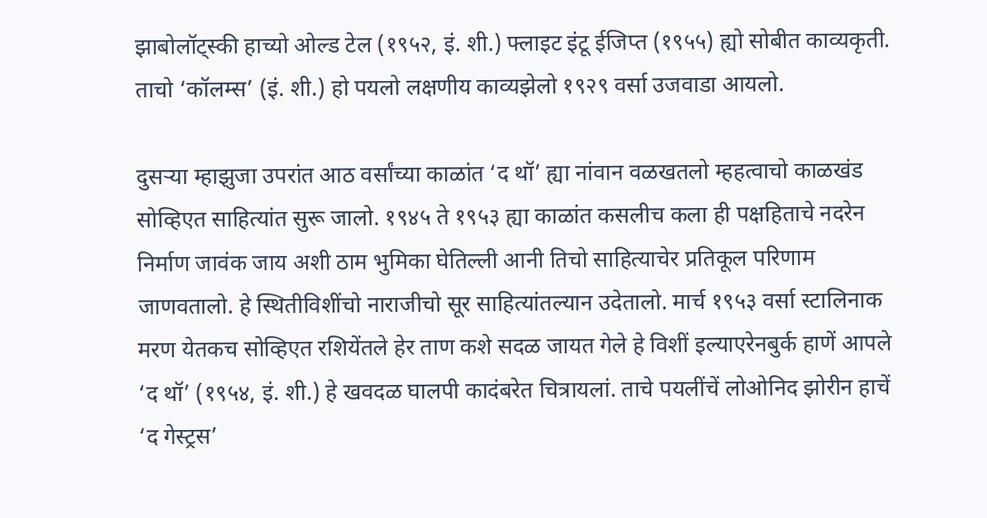झाबोलॉट्स्की हाच्यो ओल्ड टेल (१९५२, इं. शी.) फ्लाइट इंटू ईजिप्त (१९५५) ह्यो सोबीत काव्यकृती. ताचो ‘कॉलम्स’ (इं. शी.) हो पयलो लक्षणीय काव्यझेलो १९२९ वर्सा उजवाडा आयलो.

दुसऱ्या म्हाझुजा उपरांत आठ वर्सांच्या काळांत ‘द थॉ’ ह्या नांवान वळखतलो म्हहत्वाचो काळखंड सोव्हिएत साहित्यांत सुरू जालो. १९४५ ते १९५३ ह्या काळांत कसलीच कला ही पक्षहिताचे नदरेन निर्माण जावंक जाय अशी ठाम भुमिका घेतिल्ली आनी तिचो साहित्याचेर प्रतिकूल परिणाम जाणवतालो. हे स्थितीविशींचो नाराजीचो सूर साहित्यांतल्यान उदेतालो. मार्च १९५३ वर्सा स्टालिनाक मरण येतकच सोव्हिएत रशियेंतले हेर ताण कशे सदळ जायत गेले हे विशीं इल्याएरेनबुर्क हाणें आपले ‘द थॉ’ (१९५४, इं. शी.) हे खवदळ घालपी कादंबरेत चित्रायलां. ताचे पयलींचें लोओनिद झोरीन हाचें ‘द गेस्ट्रस’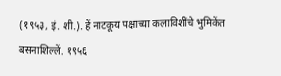(१९५३, इं. शी.). हें नाटकूय पक्षाच्या कलाविशींचे भुमिकेंत बसनाशिल्लें. १९५६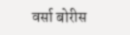वर्सा बोरीस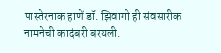पास्तेरनाक हाणें डॉ. झिवागो ही संवसारीक नामनेची कादंबरी बरयली.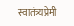स्वातंत्र्यप्रेमी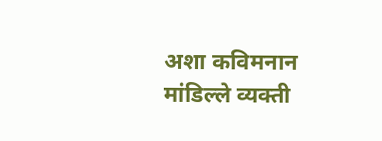अशा कविमनान मांडिल्ले व्यक्ती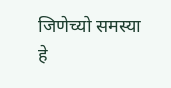जिणेच्यो समस्या हे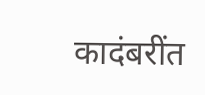कादंबरींत